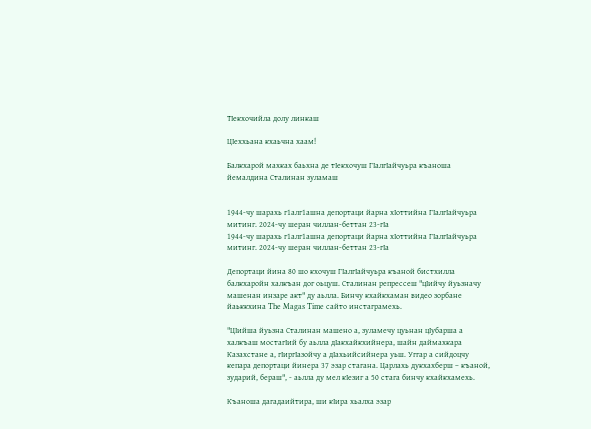ТIекхочийла долу линкаш

ЦIеххьана кхаьчна хаам!

Балкхарой махках баьхна де тIекхочуш ГIалгIайчуьра къаноша йемалдина Сталинан зуламаш


1944-чу шарахь г1алг1ашна депортаци йарна хIоттийна ГIалгIайчуьра митинг. 2024-чу шеран чиллан-беттан 23-гIа
1944-чу шарахь г1алг1ашна депортаци йарна хIоттийна ГIалгIайчуьра митинг. 2024-чу шеран чиллан-беттан 23-гIа

Депортаци йина 80 шо кхочуш ГIалгIайчуьра къаной бистхилла балкхаройн халкъан дог оьцуш. Сталинан репрессеш "цIийчу йуьзначу машенан инзаре акт" ду аьлла. Бинчу кхайкхаман видео зорбане йаьккхина The Magas Time сайто инстаграмехь.

"ЦIийша йуьзна Сталинан машено а, зуламечу цуьнан цIубарша а халкъаш мостагIий бу аьлла дIакхайкхийнера, шайн даймахкара Казахстане а, гIиргIазойчу а дIахьийсийнера уьш. Уггар а сийдоцчу кепара депортаци йинера 37 эзар стагана. Царлахь дукхахберш – къаной, зударий, бераш", - аьлла ду мел кIезиг а 50 стага бинчу кхайкхамехь.

Къаноша дагадаийтира, ши кIира хьалха эзар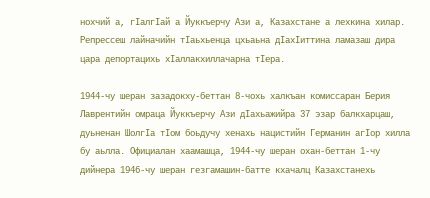нохчий а, гIалгIай а Йуккъерчу Ази а, Казахстане а лехкина хилар. Репрессеш лайначийн тIаьхьенца цхьаьна дIахIиттина ламазаш дира цара депортацихь хIаллакхиллачарна тIера.

1944-чу шеран зазадокху-беттан 8-чохь халкъан комиссаран Берия Лаврентийн омраца Йуккъерчу Ази дIахьажийра 37 эзар балкхарцаш, дуьненан ШолгIа тIом боьдучу хенахь нацистийн Германин агIор хилла бу аьлла. Официалан хаамашца, 1944-чу шеран охан-беттан 1-чу дийнера 1946-чу шеран гезгамашин-батте кхачалц Казахстанехь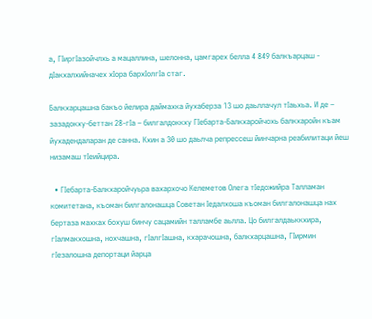а, ГIиргIазойчлхь а мацаллина, шелонна, цамгарех белла 4 849 балкъарцаш - дIакхалхийначех хIора бархIолгIа стаг.

Балкхарцашна бакъо йелира даймахка йухаберза 13 шо даьллачул тIаьхьа. И де – зазадокху-беттан 28-гIа – билгалдоккху ГIебарта-Балкхаройчохь балкхаройн къам йухадендаларан де санна. Кхин а 30 шо даьлча репрессеш йинчарна реабилитаци йеш низамаш тIеийцира.

  • ГIебарта-Балкхаройчуьра вахархочо Келеметов Олега тIедожийра Талламан комитетана, къоман билгалонашца Советан Iедалхоша къоман билгалонашца нах бертаза махках бохуш бинчу сацамийн талламбе аьлла. Цо билгалдаьккхира, гIалмакхошна, нохчашна, гIалгIашна, кхарачошна, балкхарцашна, ГIирмин гIезалошна депортаци йарца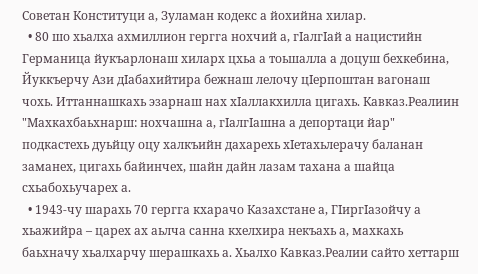Советан Конституци а, Зуламан кодекс а йохийна хилар.
  • 80 шо хьалха ахмиллион гергга нохчий а, гIалгIай а нацистийн Германица йукъарлонаш хиларх цхьа а тоьшалла а доцуш бехкебина, Йуккъерчу Ази дIабахийтира бежнаш лелочу цIерпоштан вагонаш чохь. Иттаннашкахь эзарнаш нах хIаллакхилла цигахь. Кавказ.Реалиин "Махкахбаьхнарш: нохчашна а, гIалгIашна а депортаци йар" подкастехь дуьйцу оцу халкъийн дахарехь хIетахьлерачу баланан заманех, цигахь байинчех, шайн дайн лазам тахана а шайца схьабохьучарех а.
  • 1943-чу шарахь 70 гергга кхарачо Казахстане а, ГIиргIазойчу а хьажийра – царех ах аьлча санна кхелхира некъахь а, махкахь баьхначу хьалхарчу шерашкахь а. Хьалхо Кавказ.Реалии сайто хеттарш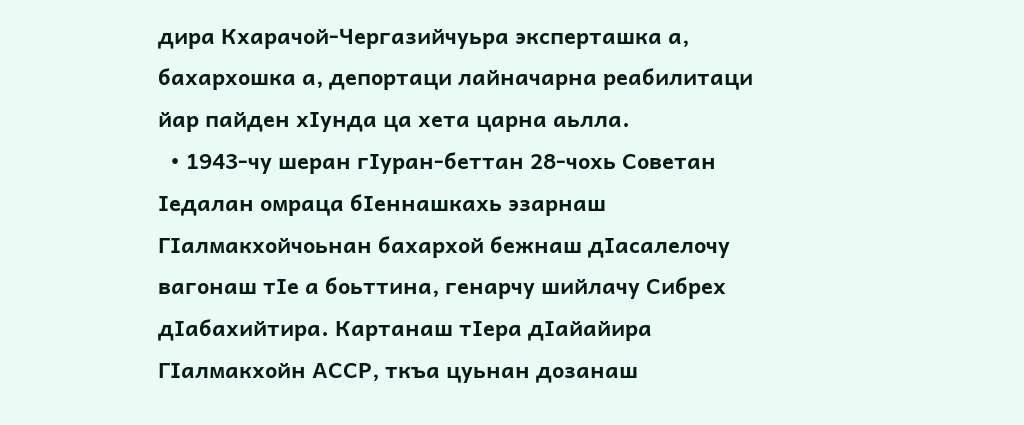дира Кхарачой-Чергазийчуьра эксперташка а, бахархошка а, депортаци лайначарна реабилитаци йар пайден хIунда ца хета царна аьлла.
  • 1943-чу шеран гIуран-беттан 28-чохь Советан Iедалан омраца бIеннашкахь эзарнаш ГIалмакхойчоьнан бахархой бежнаш дIасалелочу вагонаш тIе а боьттина, генарчу шийлачу Сибрех дIабахийтира. Картанаш тIера дIайайира ГIалмакхойн АССР, ткъа цуьнан дозанаш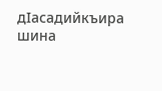дIасадийкъира шина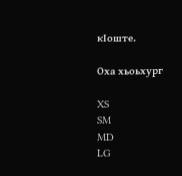кIоште.

Оха хьоьхург

XS
SM
MD
LG